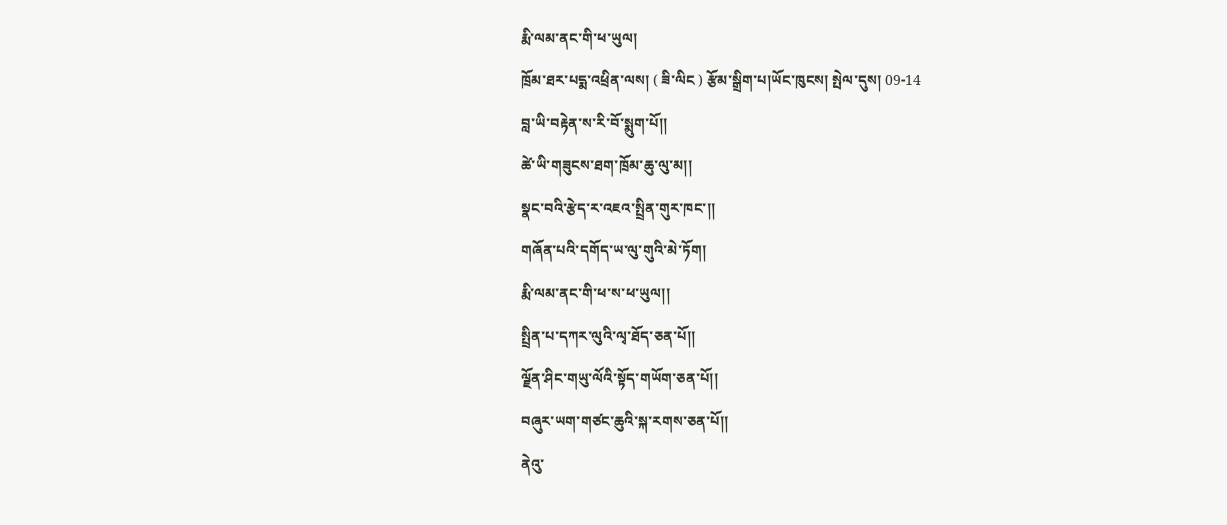རྨི་ལམ་ནང་གི་ཕ་ཡུལ།
ཁྲོམ་ཐར་པདྨ་འཕྲིན་ལས། ( ཟི་ལིང ) རྩོམ་སྒྲིག་པ།ཡོང་ཁུངས། སྤེལ་དུས། 09-14
བླ་ཡི་བརྟེན་ས་རི་བོ་སྨུག་པོ།།
ཚེ་ཡི་གཟུངས་ཐག་ཁྲོམ་ཆུ་ལུ་མ།།
སྣང་བའི་རྩེད་ར་འཇའ་སྤྲིན་གུར་ཁང་།།
གཞོན་པའི་དགོད་ཡ་ལུ་གུའི་མེ་ཏོག།
རྨི་ལམ་ནང་གི་ཕ་ས་ཕ་ཡུལ།།
སྤྲིན་པ་དཀར་ལུའི་ལྭ་ཐོད་ཅན་པོ།།
ལྗོན་ཤིང་གཡུ་ལོའི་སྟོད་གཡོག་ཅན་པོ།།
བཞུར་ཡག་གཙང་ཆུའི་སྐ་རགས་ཅན་པོ།།
ནེའུ་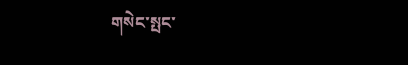གསེང་སྤང་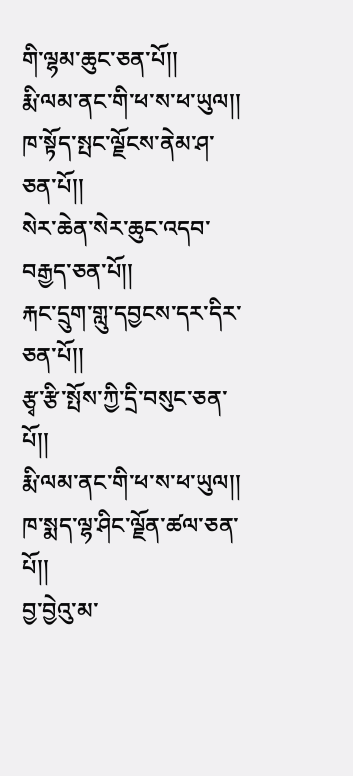གི་ལྷམ་ཆུང་ཅན་པོ།།
རྨི་ལམ་ནང་གི་ཕ་ས་ཕ་ཡུལ།།
ཁ་སྟོད་སྤང་ལྗོངས་ནེམ་ཤ་ཅན་པོ།།
སེར་ཆེན་སེར་ཆུང་འདབ་བརྒྱད་ཅན་པོ།།
རྐང་དྲུག་གླུ་དབྱངས་དར་དིར་ཅན་པོ།།
རྩྭ་རྩི་སྤོས་ཀྱི་དྲི་བསུང་ཅན་པོ།།
རྨི་ལམ་ནང་གི་ཕ་ས་ཕ་ཡུལ།།
ཁ་སྨད་ལྷ་ཤིང་ལྗོན་ཚལ་ཅན་པོ།།
བྱ་བྱེའུ་མ་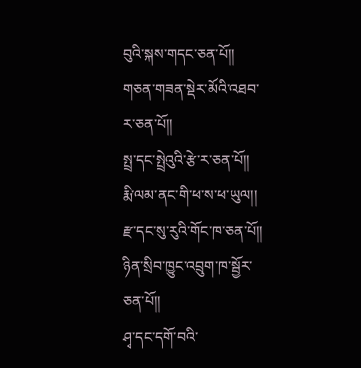བུའི་སྐས་གདང་ཅན་པོ།།
གཅན་གཟན་སྡེར་མོའི་འཐབ་ར་ཅན་པོ།།
སྤྲ་དང་སྤྲེའུའི་རྩེ་ར་ཅན་པོ།།
རྨི་ལམ་ནང་གི་ཕ་ས་ཕ་ཡུལ།།
རྫ་དང་སུ་རུའི་གོང་ཁ་ཅན་པོ།།
ཉིན་སྲིབ་ཁྱུང་འབྲུག་ཁ་སྦྱོར་ཅན་པོ།།
ཤྭ་དང་དགོ་བའི་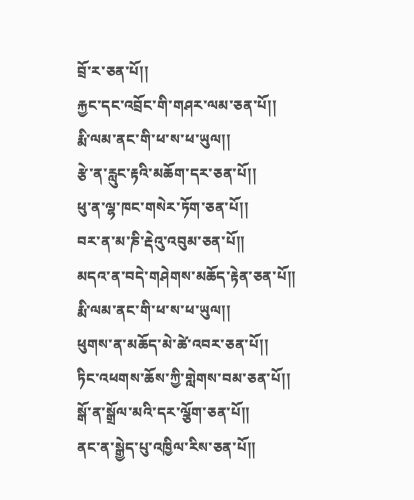བྲོ་ར་ཅན་པོ།།
རྐྱང་དང་འབྲོང་གི་གཤར་ལམ་ཅན་པོ།།
རྨི་ལམ་ནང་གི་ཕ་ས་ཕ་ཡུལ།།
རྩེ་ན་རླུང་རྟའི་མཆོག་དར་ཅན་པོ།།
ཕུ་ན་ལྷ་ཁང་གསེར་ཏོག་ཅན་པོ།།
བར་ན་མ་ཎི་རྡེའུ་འབུམ་ཅན་པོ།།
མདའ་ན་བདེ་གཤེགས་མཆོད་རྟེན་ཅན་པོ།།
རྨི་ལམ་ནང་གི་ཕ་ས་ཕ་ཡུལ།།
ཕུགས་ན་མཆོད་མེ་ཚེ་འབར་ཅན་པོ།།
ཏིང་འཕགས་ཆོས་ཀྱི་གླེགས་བམ་ཅན་པོ།།
སྒོ་ན་སྒྲོལ་མའི་དར་ལྕོག་ཅན་པོ།།
ནང་ན་སྒྱེད་པུ་འཁྱིལ་རིས་ཅན་པོ།།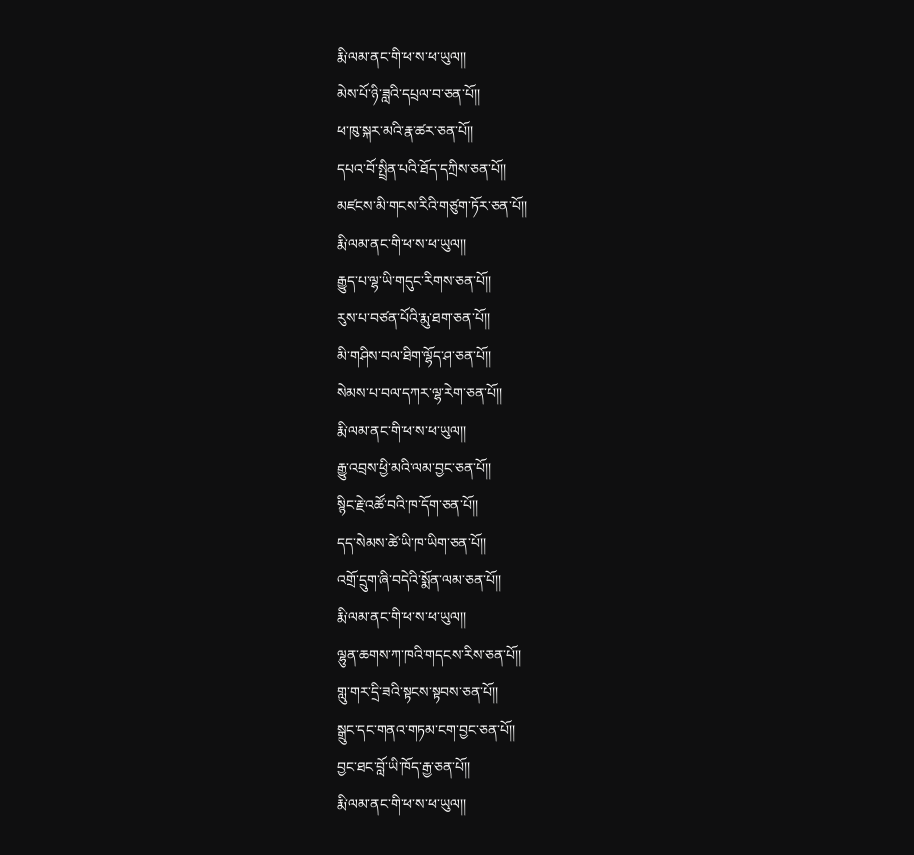རྨི་ལམ་ནང་གི་ཕ་ས་ཕ་ཡུལ།།
མེས་པོ་ཉི་ཟླའི་དཔྲལ་བ་ཅན་པོ།།
ཕ་ཁུ་སྐར་མའི་རྣ་ཚར་ཅན་པོ།།
དཔའ་བོ་སྤྲིན་པའི་ཐོད་དཀྲིས་ཅན་པོ།།
མཛངས་མི་གངས་རིའི་གཙུག་ཏོར་ཅན་པོ།།
རྨི་ལམ་ནང་གི་ཕ་ས་ཕ་ཡུལ།།
རྒྱུད་པ་ལྷ་ཡི་གདུང་རིགས་ཅན་པོ།།
རུས་པ་བཙན་པོའི་རྨུ་ཐག་ཅན་པོ།།
མི་གཤིས་བལ་ཐིག་ལྷོད་ཤ་ཅན་པོ།།
སེམས་པ་བལ་དཀར་ལྷ་རེག་ཅན་པོ།།
རྨི་ལམ་ནང་གི་ཕ་ས་ཕ་ཡུལ།།
རྒྱུ་འབྲས་ཕྱི་མའི་ལམ་བྱང་ཅན་པོ།།
སྙིང་རྗེ་འཚོ་བའི་ཁ་དོག་ཅན་པོ།།
དད་སེམས་ཚེ་ཡི་ཁ་ཡིག་ཅན་པོ།།
འགྲོ་དྲུག་ཞི་བདེའི་སྨོན་ལམ་ཅན་པོ།།
རྨི་ལམ་ནང་གི་ཕ་ས་ཕ་ཡུལ།།
ལྷུན་ཆགས་ཀ་ཁའི་གདངས་རིས་ཅན་པོ།།
གླུ་གར་དྲི་ཟའི་སྟངས་སྟབས་ཅན་པོ།།
སྒྲུང་དང་གནའ་གཏམ་ངག་བྱང་ཅན་པོ།།
བྱང་ཐང་བློ་ཡི་ཁོད་རྒྱ་ཅན་པོ།།
རྨི་ལམ་ནང་གི་ཕ་ས་ཕ་ཡུལ།།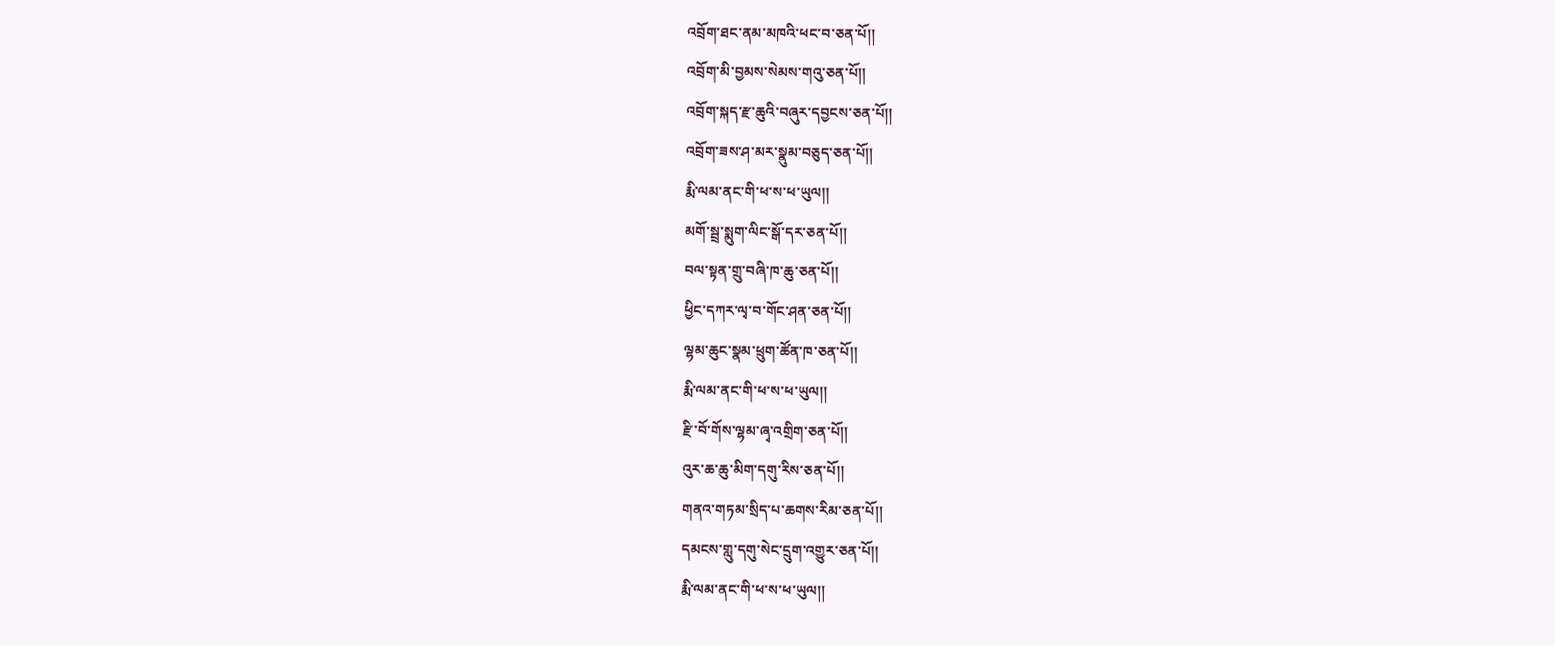འབྲོག་ཐང་ནམ་མཁའི་ཕང་བ་ཅན་པོ།།
འབྲོག་མི་བྱམས་སེམས་གའུ་ཅན་པོ།།
འབྲོག་སྐད་རྫ་ཆུའི་བཞུར་དབྱངས་ཅན་པོ།།
འབྲོག་ཟས་ཤ་མར་སྣུམ་བཅུད་ཅན་པོ།།
རྨི་ལམ་ནང་གི་ཕ་ས་ཕ་ཡུལ།།
མགོ་སྦྲ་སྨུག་ལིང་སྒོ་དར་ཅན་པོ།།
བལ་སྟན་གྲུ་བཞི་ཁ་ཆུ་ཅན་པོ།།
ཕྱིང་དཀར་ལྭ་བ་གོང་ཤན་ཅན་པོ།།
ལྷམ་ཆུང་སྣམ་ཕྲུག་ཚོན་ཁ་ཅན་པོ།།
རྨི་ལམ་ནང་གི་ཕ་ས་ཕ་ཡུལ།།
རྫི་བོ་གོས་ལྷམ་ཞྭ་འགྲིག་ཅན་པོ།།
འུར་ཆ་ཆུ་མིག་དགུ་རིས་ཅན་པོ།།
གནའ་གཏམ་སྲིད་པ་ཆགས་རིམ་ཅན་པོ།།
དམངས་གླུ་དགུ་སེང་དྲུག་འགྱུར་ཅན་པོ།།
རྨི་ལམ་ནང་གི་ཕ་ས་ཕ་ཡུལ།།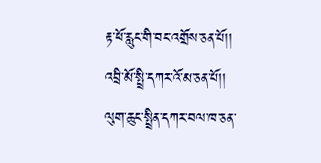རྟ་ཕོ་རླུང་གི་བང་འགྲོས་ཅན་པོ།།
འབྲི་མོ་སྤྲི་དཀར་འོ་མ་ཅན་པོ།།
ལུག་ཆུང་སྤྲིན་དཀར་བལ་ཁ་ཅན་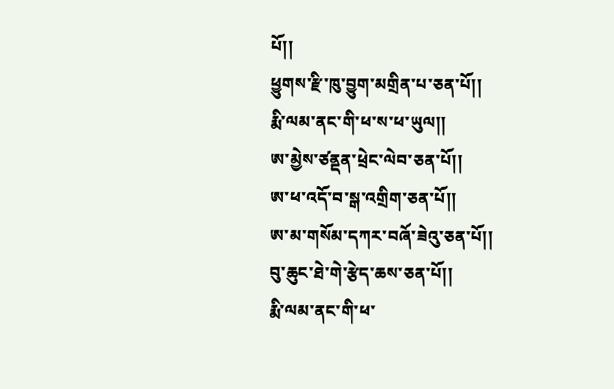པོ།།
ཕྱུགས་རྫི་ཁུ་བྱུག་མགྲིན་པ་ཅན་པོ།།
རྨི་ལམ་ནང་གི་ཕ་ས་ཕ་ཡུལ།།
ཨ་མྱེས་ཙནྡན་ཕྲེང་ལེབ་ཅན་པོ།།
ཨ་ཕ་འདོ་བ་སྒ་འགྲིག་ཅན་པོ།།
ཨ་མ་གསོམ་དཀར་བཞོ་ཟེའུ་ཅན་པོ།།
བུ་ཆུང་ཐེ་གེ་རྩེད་ཆས་ཅན་པོ།།
རྨི་ལམ་ནང་གི་ཕ་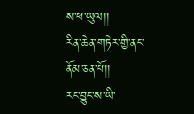ས་ཕ་ཡུལ།།
རིན་ཆེན་གཏེར་གྱི་ནང་ནོམ་ཅན་པོ།།
རང་བྱུང་ས་ཡི་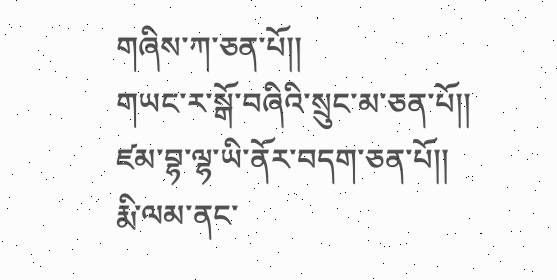གཞིས་ཀ་ཅན་པོ།།
གཡང་ར་སྒོ་བཞིའི་སྲུང་མ་ཅན་པོ།།
ཛམ་བྷ་ལྷ་ཡི་ནོར་བདག་ཅན་པོ།།
རྨི་ལམ་ནང་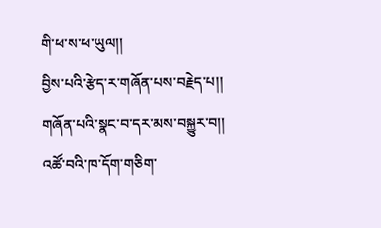གི་ཕ་ས་ཕ་ཡུལ།།
བྱིས་པའི་རྩེད་ར་གཞོན་པས་བརྗེད་པ།།
གཞོན་པའི་སྣང་བ་དར་མས་བསྐྱུར་བ།།
འཚོ་བའི་ཁ་དོག་གཅིག་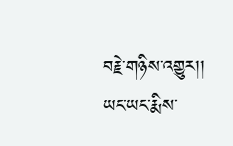བརྗེ་གཉིས་འགྱུར།།
ཡང་ཡང་རྨིས་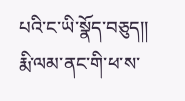པའི་ང་ཡི་སྣོད་བཅུད།།
རྨི་ལམ་ནང་གི་ཕ་ས་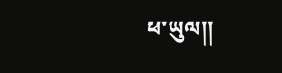ཕ་ཡུལ།།